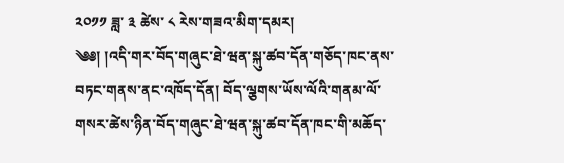༢༠༡༡ ཟླ་ ༣ ཚེས་ ༨ རེས་གཟའ་མིག་དམར།
༄༅། །འདི་གར་བོད་གཞུང་ཐེ་ཝན་སྐུ་ཚབ་དོན་གཅོད་ཁང་ནས་བཏང་གནས་ནང་འཁོད་དོན། བོད་ལྕགས་ཡོས་ལོའི་གནམ་ལོ་གསར་ཚེས་ཉིན་བོད་གཞུང་ཐེ་ཝན་སྐུ་ཚབ་དོན་ཁང་གི་མཆོད་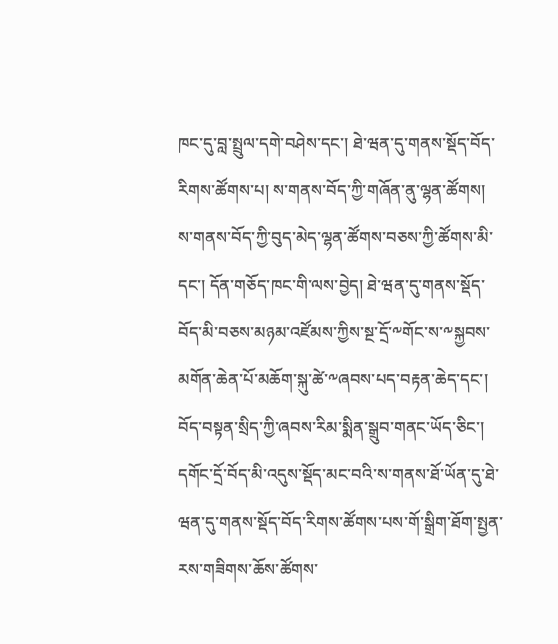ཁང་དུ་བླ་སྤྲུལ་དགེ་བཤེས་དང་། ཐེ་ཝན་དུ་གནས་སྡོད་བོད་རིགས་ཚོགས་པ། ས་གནས་བོད་ཀྱི་གཞོན་ནུ་ལྷན་ཚོགས། ས་གནས་བོད་ཀྱི་བུད་མེད་ལྷན་ཚོགས་བཅས་ཀྱི་ཚོགས་མི་དང་། དོན་གཅོད་ཁང་གི་ལས་བྱེད། ཐེ་ཝན་དུ་གནས་སྡོད་བོད་མི་བཅས་མཉམ་འཛོམས་ཀྱིས་སྔ་དྲོ་༸གོང་ས་༸སྐྱབས་མགོན་ཆེན་པོ་མཆོག་སྐུ་ཚེ་༸ཞབས་པད་བརྟན་ཆེད་དང་། བོད་བསྟན་སྲིད་ཀྱི་ཞབས་རིམ་སྨིན་སྒྲུབ་གནང་ཡོད་ཅིང་། དགོང་དྲོ་བོད་མི་འདུས་སྡོད་མང་བའི་ས་གནས་ཐོ་ཡོན་དུ་ཐེ་ཝན་དུ་གནས་སྡོད་བོད་རིགས་ཚོགས་པས་གོ་སྒྲིག་ཐོག་སྤྱན་རས་གཟིགས་ཆོས་ཚོགས་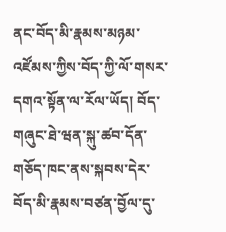ནང་བོད་མི་རྣམས་མཉམ་འཛོམས་ཀྱིས་བོད་ཀྱི་ལོ་གསར་དགའ་སྟོན་ལ་རོལ་ཡོད། བོད་གཞུང་ཐེ་ཝན་སྐུ་ཚབ་དོན་གཅོད་ཁང་ནས་སྐབས་དེར་བོད་མི་རྣམས་བཙན་བྱོལ་དུ་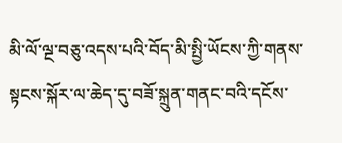མི་ལོ་ལྔ་བཅུ་འདས་པའི་བོད་མི་སྤྱི་ཡོངས་ཀྱི་གནས་སྟངས་སྐོར་ལ་ཆེད་དུ་བཟོ་སྐྲུན་གནང་བའི་དངོས་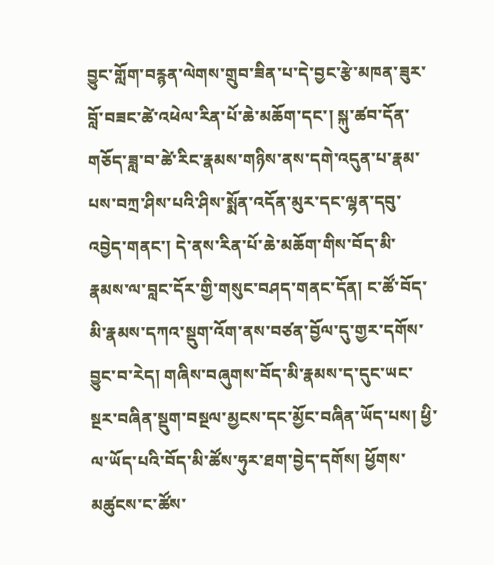བྱུང་གློག་བརྙན་ལེགས་གྲུབ་ཟིན་པ་དེ་བྱང་རྩེ་མཁན་ཟུར་བློ་བཟང་ཚེ་འཕེལ་རིན་པོ་ཆེ་མཆོག་དང་། སྐུ་ཚབ་དོན་གཅོད་ཟླ་བ་ཚེ་རིང་རྣམས་གཉིས་ནས་དགེ་འདུན་པ་རྣམ་པས་བཀྲ་ཤིས་པའི་ཤིས་སྨོན་འདོན་མུར་དང་ལྷན་དབུ་འབྱེད་གནང་། དེ་ནས་རིན་པོ་ཆེ་མཆོག་གིས་བོད་མི་རྣམས་ལ་བླང་དོར་གྱི་གསུང་བཤད་གནང་དོན། ང་ཚོ་བོད་མི་རྣམས་དཀའ་སྡུག་འོག་ནས་བཙན་བྱོལ་དུ་གྱར་དགོས་བྱུང་བ་རེད། གཞིས་བཞུགས་བོད་མི་རྣམས་ད་དུང་ཡང་སྔར་བཞིན་སྡུག་བསྔལ་མྱངས་དང་མྱོང་བཞིན་ཡོད་པས། ཕྱི་ལ་ཡོད་པའི་བོད་མི་ཚོས་ཧུར་ཐག་བྱེད་དགོས། ཕྱོགས་མཚུངས་ང་ཚོས་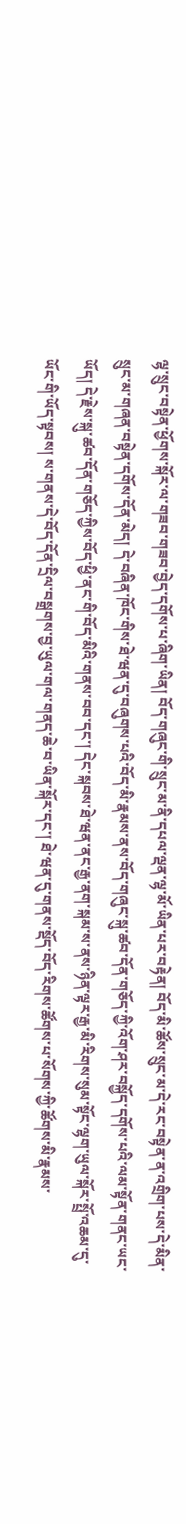ལྷ་སྲུང་བསྟེན་ཕྱོགས་སྐོར་ལ་གཟབ་གཟབ་བྱེད་དགོས་པ་ཞིག་ཡིན། བོད་གཞུང་གི་སྲུང་མ་ནི་དཔལ་ལྡན་ལྷ་མོ་ཡིན་པར་བརྟེན། བོད་མི་ཚོས་སྲུང་མ་དེ་རང་བསྟེན་ན་འགྲིག་པས་དེ་མིན་སྲུང་མ་གཞན་བསྟེན་དགོས་དོན་མེད། དེ་བཞིན་ཁོང་གིས་ཐེ་ཝན་དུ་བཞུགས་པའི་བོད་མི་རྣམས་ནས་བོད་གཞུང་སྐུ་ཚབ་དོན་གཅོད་ཀྱི་འོག་ཤར་བསྐྱོད་དགོས་པའི་ལམ་སྟོན་གནང་ཡང་ཡོད། དེ་རྗེས་སྐུ་ཚབ་དོན་གཅོད་ཀྱིས་བོད་ཕྱི་ནང་གི་བོད་མིའི་གནས་བབ་དང་། དེང་སྐབས་ཐེ་ཝན་ནང་རྒྱ་ནག་སྐམ་ས་ནས་ཉིན་ལྟར་རྒྱ་མི་རིགས་སུམ་སྟོང་ལྷག་ཡུལ་སྐོར་སྤྲོ་འཆམ་དུ་ཡོང་གི་ཡོད་སྟབས། ས་གནས་དེ་བོད་དོན་དྲིལ་བསྒྲགས་བྱ་ཡུལ་གལ་གནད་ཆེ་བ་ཡིན་སྐོར་དང་། ཐེ་ཝན་དུ་གནས་སྡོད་བོད་རིགས་ཚོགས་པ་སོགས་ཀྱི་ཚོགས་མི་རྣམས་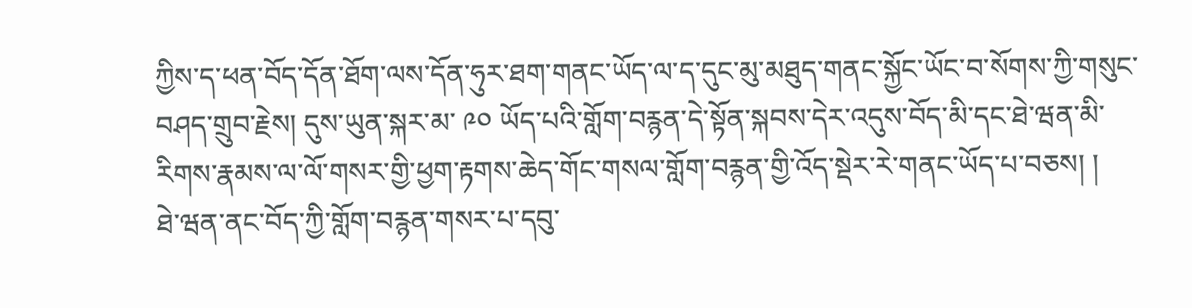ཀྱིས་ད་ཕན་བོད་དོན་ཐོག་ལས་དོན་ཧུར་ཐག་གནང་ཡོད་ལ་ད་དུང་མུ་མཐུད་གནང་སྐྱོང་ཡོང་བ་སོགས་ཀྱི་གསུང་བཤད་གྲུབ་རྗེས། དུས་ཡུན་སྐར་མ་ ༩༠ ཡོད་པའི་གློག་བརྙན་དེ་སྟོན་སྐབས་དེར་འདུས་བོད་མི་དང་ཐེ་ཝན་མི་རིགས་རྣམས་ལ་ལོ་གསར་གྱི་ཕྱག་རྟགས་ཆེད་གོང་གསལ་གློག་བརྙན་གྱི་འོད་སྡེར་རེ་གནང་ཡོད་པ་བཅས། །
ཐེ་ཝན་ནང་བོད་ཀྱི་གློག་བརྙན་གསར་པ་དབུ་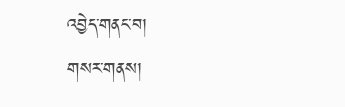འབྱེད་གནང་བ།
གསར་གནས།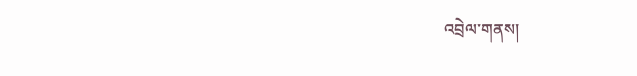འབྲེལ་གནས།